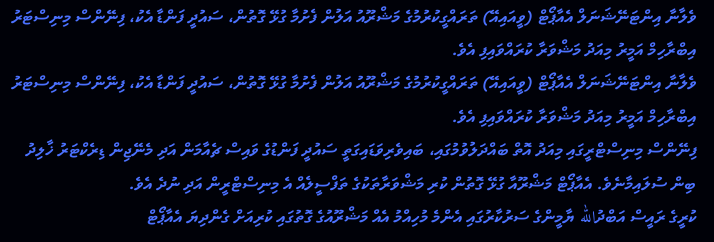ވެލާނާ އިންޓަނޭޝަނަލް އެއާޕޯޓް (ވީއައިއޭ) ތަރައްގީކުރުމުގެ މަޝްރޫއު އަލުން ފެށުމާ ގުޅޭ ގޮތުން، ސައުދީ ފަންޑާ އެކު، ފިނޭންސް މިނިސްޓަރު އިބްރާހިމް އަމީރު މިއަދު މަޝްވަރާ ކުރައްވައިފި އެވެ.
ވެލާނާ އިންޓަނޭޝަނަލް އެއާޕޯޓް (ވީއައިއޭ) ތަރައްގީކުރުމުގެ މަޝްރޫއު އަލުން ފެށުމާ ގުޅޭ ގޮތުން، ސައުދީ ފަންޑާ އެކު، ފިނޭންސް މިނިސްޓަރު އިބްރާހިމް އަމީރު މިއަދު މަޝްވަރާ ކުރައްވައިފި އެވެ.
ފިނޭންސް މިނިސްޓްރީގައި މިއަދު އޮތް ބައްދަލުވުމުގައި، ބައިވެރިވަޑައިގަތީ ސައުދީ ފަންޑުގެ ވައިސް ޗެއާމަން އަދި މެނޭޖިން ޑިރެކްޓަރު ޚާލިދު ބިން ސުލައިމާނެވެ. އެއާޕޯޓް މަޝްރޫއާ ގުޅޭ ގޮތުން ކުރި މަޝްވަރާތަކުގެ ތަފްސީލެއް އެ މިނިސްޓްރީން އަދި ނުދެ އެވެ.
ކުރީގެ ރައީސް އަބްދުالله ޔާމީންގެ ސަރުކާރުގައި އެންމެ މުހިއްމު އެއް މަޝްރޫއުގެ ގޮތުގައި ކުރިއަށް ގެންދިޔަ އެއާޕޯޓް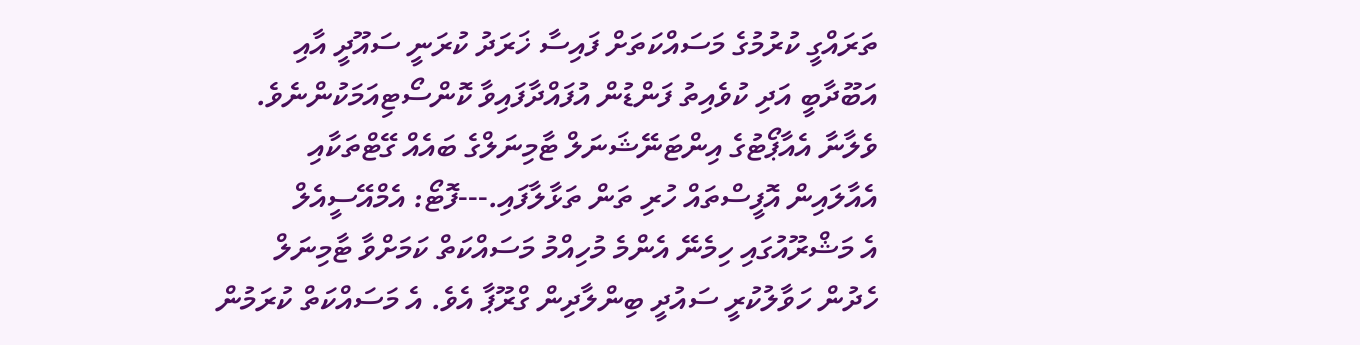ތަރައްގީ ކުރުމުގެ މަސައްކަތަށް ފައިސާ ޚަރަދު ކުރަނީ ސައޫދީ އާއި އަބޫދާބީ އަދި ކުވެއިތު ފަންޑުން އުފައްދާފައިވާ ކޮންސޯޓިއަމަކުންނެވެ.
ވެލާނާ އެއާޕޯޓުގެ އިންޓަނޭޝަނަލް ޓާމިނަލްގެ ބައެއް ގޭޓްތަކާއި އެއާލައިން އޮފީސްތައް ހުރި ތަން ތަޅާލާފައި.---ފޮޓޯ: އެމްއޭސީއެލް
އެ މަޝްރޫއުގައި ހިމެނޭ އެންމެ މުހިއްމު މަސައްކަތް ކަމަށްވާ ޓާމިނަލް ހެދުން ހަވާލުކުރީ ސައުދީ ބިންލާދިން ގްރޫޕާ އެވެ. އެ މަސައްކަތް ކުރަމުން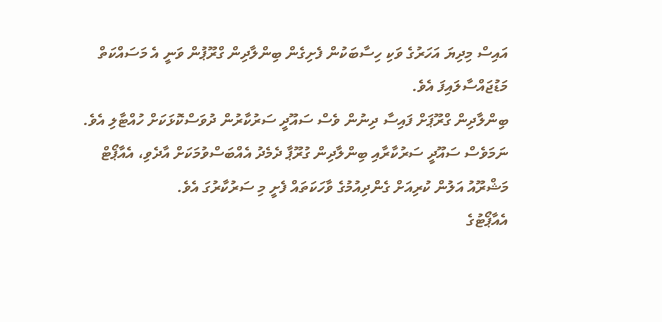އައިސް މިދިޔަ އަހަރުގެ ވަކި ހިސާބަކުން ފެށިގެން ބިންލާދިން ގްރޫޕުން ވަނީ އެ މަސައްކަތް މަޑުޖައްސާލައިފަ އެވެ.
ބިންލާދިން ގްރޫޕަށް ފައިސާ ދިނުން ވެސް ސައޫދީ ސަރުކާރުން ދުވަސްކޮޅަކަށް ހުއްޓާލި އެވެ. ނަމަވެސް ސައޫދީ ސަރުކާރާއި ބިންލާދިން ގުރޫޕާ ދެމެދު އެއްބަސްވުމަކަށް އާދެވި، އެއާޕޯޓް މަޝްރޫއު އަލުން ކުރިއަށް ގެންދިއުމުގެ ވާހަކަތައް ފެށީ މި ސަރުކާރުގަ އެވެ.
އެއާޕޯޓުގެ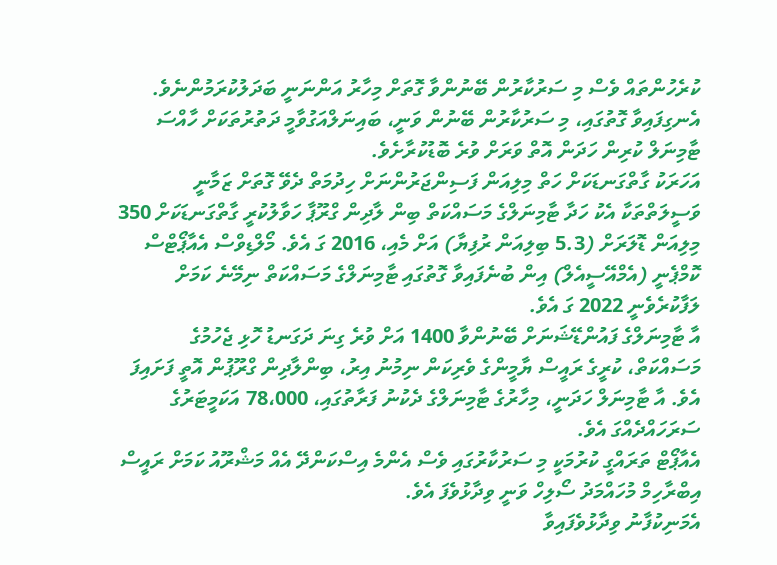ކުރެހުންތައް ވެސް މި ސަރުކާރުން ބޭނުންވާ ގޮތަށް މިހާރު އަންނަނީ ބަދަލުކުރަމުންނެވެ. އެނގިފައިވާ ގޮތުގައި، މި ސަރުކާރުން ބޭނުން ވަނީ، ބައިނަލްއަގުވާމީ ދަތުރުތަކަށް ހާއްސަ ޓާމިނަލް ކުރިން ހަދަން އޮތް ވަރަށް ވުރެ ބޮޑުކުރާށެވެ.
އަހަރަކު ގާތްގަނޑަކަށް ހަތް މިލިއަން ފަސިންޖަރުންނަށް ހިދުމަތް ދެވޭ ގޮތަށް ޒަމާނީ ވަސީލަތްތަކާ އެކު ހަދާ ޓާމިނަލްގެ މަސައްކަތް ބިން ލާދިން ގްރޫޕާ ހަވާލުކުރީ ގާތްގަނޑަކަށް 350 މިލިއަން ޑޮލަރަށް (5.3 ބިލިއަން ރުފިޔާ) އަށް މެއި، 2016 ގަ އެވެ. މޯލްޑިވްސް އެއާޕޯޓްސް ކޮމްޕެނީ (އެމްއޭސީއެލް) އިން ބުނެފައިވާ ގޮތުގައި ޓާމިނަލްގެ މަސައްކަތް ނިމޭނެ ކަމަށް ލަފާކުރެވެނީ 2022 ގަ އެވެ.
އާ ޓާމިނަލްގެ ފައުންޑޭޝަނަށް ބޭނުންވާ 1400 އަށް ވުރެ ގިނަ ދަގަނޑު ހޮޅި ޖެހުމުގެ މަސައްކަތް، ކުރީގެ ރައީސް ޔާމީންގެ ވެރިކަން ނިމުނު އިރު، ބިންލާދިން ގްރޫޕުން އޮތީ ފަށައިފަ އެވެ. އާ ޓާމިނަލް ހަދަނީ، މިހާރުގެ ޓާމިނަލްގެ ދެކުނު ފަރާތުގައި، 78،000 އަކަމީޓަރުގެ ސަރަހައްދެއްގަ އެވެ.
އެއާޕޯޓް ތަރައްގީ ކުރުމަކީ މި ސަރުކާރުގައި ވެސް އެންމެ އިސްކަންދޭ އެއް މަޝްރޫއު ކަމަށް ރައީސް އިބްރާހިމް މުހައްމަދު ސޯލިހް ވަނީ ވިދާޅުވެފަ އެވެ.
އެމަނިކުފާނު ވިދާޅުވެފައިވާ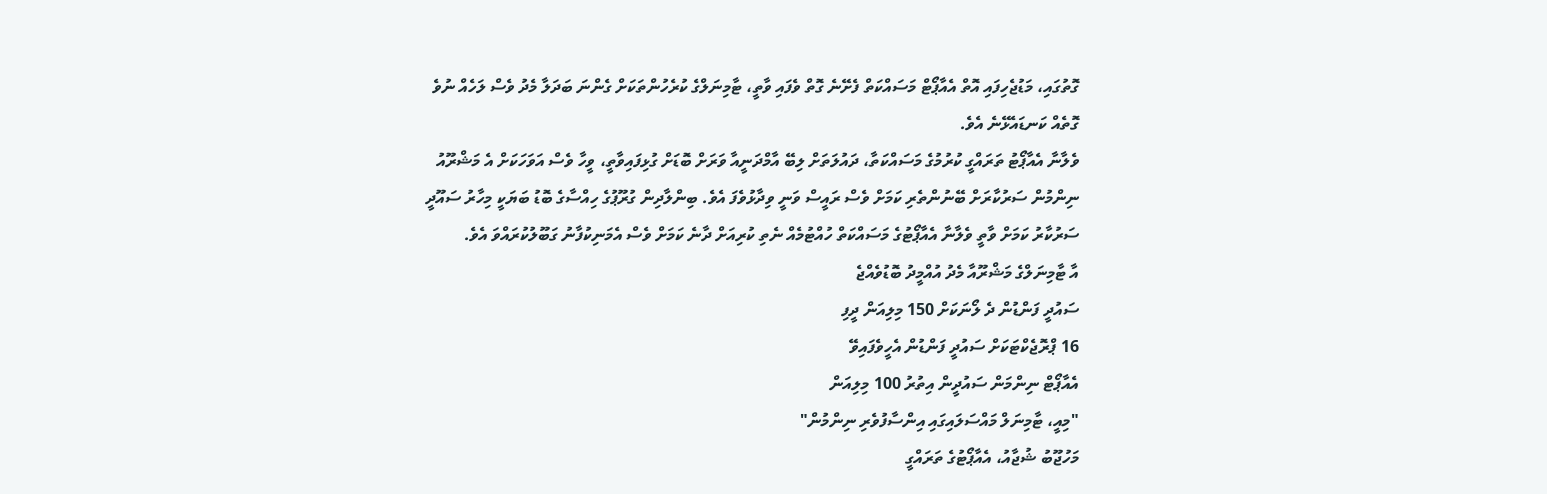ގޮތުގައި، މަޑުޖެހިފައި އޮތް އެއާޕޯޓް މަސައްކަތް ފެށޭނެ ގޮތް ވެފައި ވާތީ، ޓާމިނަލްގެ ކުރެހުންތަކަށް ގެންނަ ބަދަލާ މެދު ވެސް ލަހެއް ނުވެ ގޮތެއް ކަނޑައެޅޭނެ އެވެ.
ވެލާނާ އެއާޕޯޓު ތަރައްގީ ކުރުމުގެ މަސައްކަތާ، ދައުލަތަށް ލިބޭ އާމްދަނީއާ ވަރަށް ބޮޑަށް ގުޅިފައިވާތީ، ވީހާ ވެސް އަވަހަކަށް އެ މަޝްރޫއު ނިންމުން ސަރުކާރަށް ބޭނުންތެރި ކަމަށް ވެސް ރައީސް ވަނީ ވިދާޅުވެފަ އެވެ. ބިންލާދިން ގުރޫޕުގެ ހިއްސާގެ ބޮޑު ބަޔަކީ މިހާރު ސައޫދީ ސަރުކާރު ކަމަށް ވާތީ ވެލާނާ އެއާޕޯޓުގެ މަސައްކަތް ހުއްޓުމެއް ނެތި ކުރިއަށް ދާނެ ކަމަށް ވެސް އެމަނިކުފާނު ގަބޫލުކުރައްވަ އެވެ.
އާ ޓާމިނަލްގެ މަޝްރޫއާ މެދު އުއްމީދު ބޮޑުވެއްޖެ
ސައުދީ ފަންޑުން ދެ ލޯނަކަށް 150 މިލިއަން ދީފި
16 ޕްރޮޖެކްޓަކަށް ސައުދީ ފަންޑުން އެހީވެފައިވޭ
އެއާޕޯޓް ނިންމަން ސައުދީން އިތުރު 100 މިލިއަން
"މިއީ، ޓާމިނަލް މައްސަލައިގައި އިންސާފުވެރި ނިންމުން"
މަހުޖޫބު ޝުޖާއު، އެއާޕޯޓުގެ ތަރައްގީ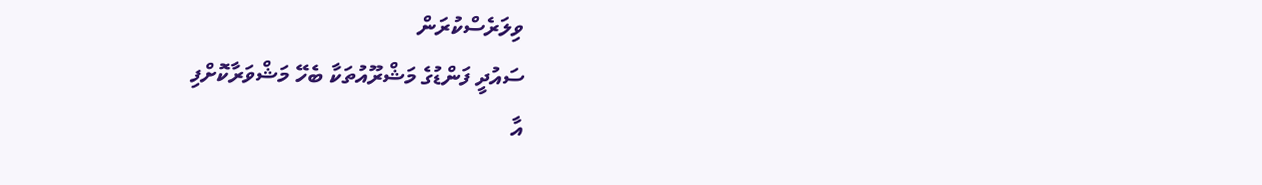ވިލަރެސްކުރަން
ސައުދީ ފަންޑުގެ މަޝްރޫއުތަކާ ބެހޭ މަޝްވަރާކޮށްފި
އާ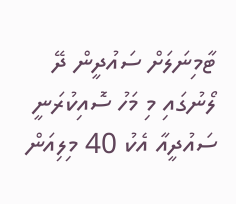ޓާމިނަލަށް ސައުދީން ދޭ ލޯނުގައި މި މަހު ސޮއިކުރަނީ
ސައުދީއާ އެކު 40 މިލިއަން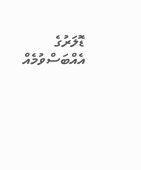ޑޮލަރުގެ އެއްބަސްވުމެއް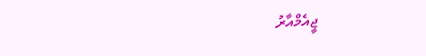ޖީއެމްއާރު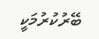ބޭރުކުރުމަކީ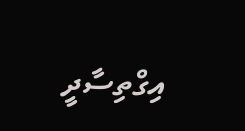އިގްތިސާދީ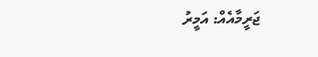ޖަރީމާއެއް: އަމީރު